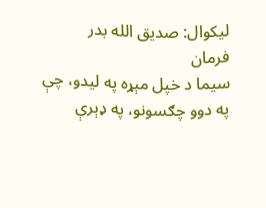لیکوال: صدیق الله بدر
فرمان
سيما د خپل مېړه په ليدو، چې په دوو چګسونو، په ډېرې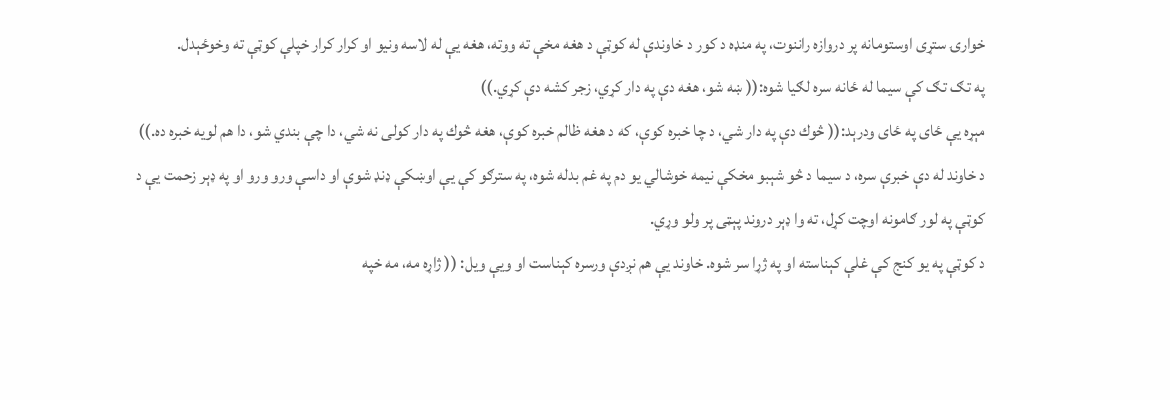خوارۍ ستړى اوستومانه پر دروازه راننوت، په منډه د كور د خاوندې له كوټې د هغه مخې ته ووته، هغه يې له لاسه ونيو او كرار كرار خپلې كوټې ته وخوځېدل.
په تګ تګ كې سيما له ځانه سره لګيا شوه:(( ښه شو، هغه دې په دار كړي، زجر كشه دې كړي.))
مېړه يې ځاى په ځاى ودرېد:(( څوك دې په دار شي، د چا خبره كوې، كه د هغه ظالم خبره كوې، هغه څوك په دار كولى نه شي، دا چې بندي شو، دا هم لويه خبره ده.))
د خاوند له دې خبرې سره، د سيما د څو شېبو مخكې نيمه خوشالي يو دم په غم بدله شوه، په سترګو كې يې اوښكې ډنډ شوې او داسې ورو ورو او په ډېر زحمت يې د كوټې په لور ګامونه اوچت كړل، ته وا ډېر دروند پېټى پر ولو وړي.
د كوټې په يو كنج كې غلې كېناسته او په ژړا سر شوه. خاوند يې هم نږدې ورسره كېناست او ويې ويل: (( ژاړه مه، مه خپه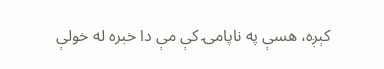كېږه، هسې په ناپامۍ كې مې دا خبره له خولې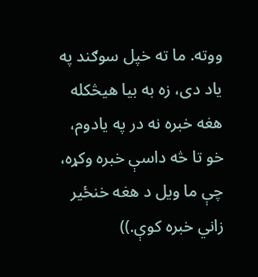ووته. ما ته خپل سوګند په ياد دى، زه به بيا هيڅكله هغه خبره نه در په يادوم، خو تا څه داسې خبره وكړه، چې ما ويل د هغه خنځير زاني خبره كوې.))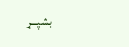بشپـــړ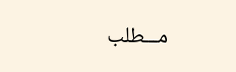مـــطلب